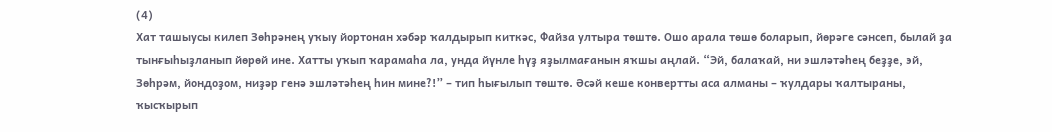(4)
Хат ташыусы килеп Зөһрәнең уҡыу йортонан хәбәр ҡалдырып киткәс, Файза ултыра төштө. Ошо арала төшө боларып, йөрәге сәнсеп, былай ҙа тынғыһыҙланып йөрөй ине. Хатты уҡып ҡарамаһа ла, унда йүнле һүҙ яҙылмағанын яҡшы аңлай. “Эй, балаҡай, ни эшләтәһең беҙҙе, эй, Зөһрәм, йондоҙом, ниҙәр генә эшләтәһең һин мине?!” – тип һығылып төштө. Әсәй кеше конвертты аса алманы – ҡулдары ҡалтыраны, ҡысҡырып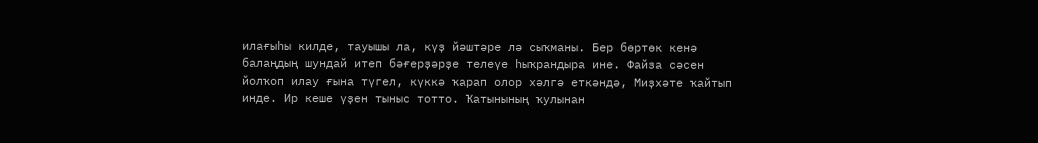илағыһы килде, тауышы ла, күҙ йәштәре лә сыҡманы. Бер бөртөк кенә балаңдың шундай итеп бәғерҙәрҙе телеүе һыҡрандыра ине. Файза сәсен йолҡоп илау ғына түгел, күккә ҡарап олор хәлгә еткәндә, Миҙхәте ҡайтып инде. Ир кеше үҙен тыныс тотто. Ҡатынының ҡулынан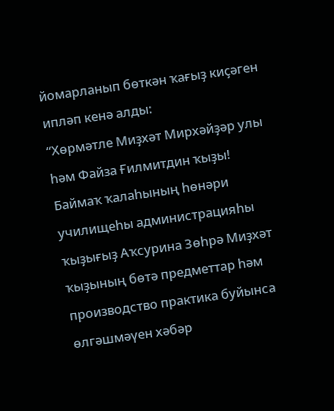йомарланып бөткән ҡағыҙ киҫәген ипләп кенә алды:
“Хөрмәтле Миҙхәт Мирхәйҙәр улы һәм Файза Ғилмитдин ҡыҙы!
Баймаҡ ҡалаһының һөнәри училищеһы администрацияһы ҡыҙығыҙ Аҡсурина Зөһрә Миҙхәт ҡыҙының бөтә предметтар һәм производство практика буйынса өлгәшмәүен хәбәр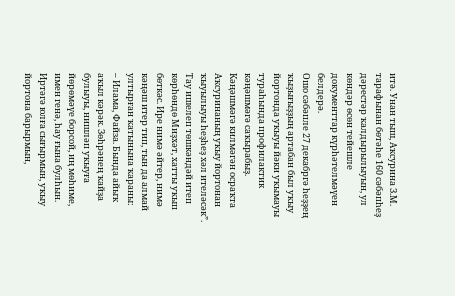итә. Унан тыш, Аҡсурина З.М. тарафынан бөтәһе 160 сәбәпһеҙ дәрестәр ҡалдырылыуын, ул көндәр өсөн тейешле документтар күрһәтелмәүен белдерә.
Ошо сәбәпле 27 декабргә һеҙҙең ҡыҙығыҙҙың артабан был уҡыу йортонда уҡыуы йәки уҡымауы тураһында профилактик кәңәшмәгә саҡырабыҙ.
Кәңәшмәгә килмәгән осраҡта Аҡсуринаның уҡыу йортонан ҡыуылыуы һеҙһеҙ хәл ителәсәк”.
Тау ишелеп төшкәндәй итеп көрһөндө Миҙхәт, хатты уҡып бөткәс. Ире нимә әйтер, нимә кәңәш итер тип, тын да алмай ултырған ҡатынына ҡараны:
– Илама, Файза. Бында айыҡ аҡыл кәрәк. Зөһрәнең ҡайҙа булыуы, нишләп уҡыуға йөрөмәүе борсой, иң мөһиме, имен генә, һау ғына булһын. Иртәгә юлға сығырмын, уҡыу йортона барырмын,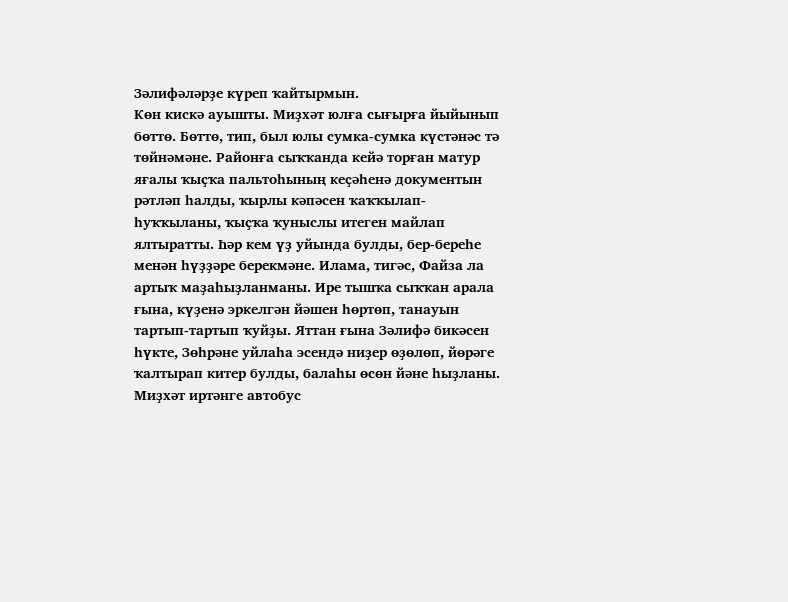Зәлифәләрҙе күреп ҡайтырмын.
Көн кискә ауышты. Миҙхәт юлға сығырға йыйынып бөттө. Бөттө, тип, был юлы сумка-сумка күстәнәс тә төйнәмәне. Районға сыҡҡанда кейә торған матур яғалы ҡыҫҡа пальтоһының кеҫәһенә документын рәтләп һалды, ҡырлы кәпәсен ҡаҡҡылап-һуҡҡыланы, ҡыҫҡа ҡуныслы итеген майлап ялтыратты. Һәр кем үҙ уйында булды, бер-береһе менән һүҙҙәре берекмәне. Илама, тигәс, Файза ла артыҡ маҙаһыҙланманы. Ире тышҡа сыҡҡан арала ғына, күҙенә эркелгән йәшен һөртөп, танауын тартып-тартып ҡуйҙы. Яттан ғына Зәлифә бикәсен һүкте, Зөһрәне уйлаһа эсендә ниҙер өҙөлөп, йөрәге ҡалтырап китер булды, балаһы өсөн йәне һыҙланы.
Миҙхәт иртәнге автобус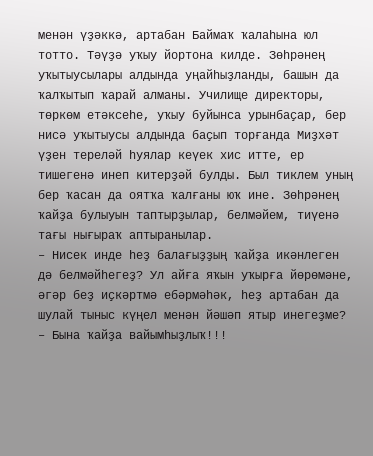менән үҙәккә, артабан Баймаҡ ҡалаһына юл тотто. Тәүҙә уҡыу йортона килде. Зөһрәнең уҡытыусылары алдында уңайһыҙланды, башын да ҡалҡытып ҡарай алманы. Училище директоры, төркөм етәксеһе, уҡыу буйынса урынбаҫар, бер нисә уҡытыусы алдында баҫып торғанда Миҙхәт үҙен тереләй һуялар кеүек хис итте, ер тишегенә инеп китерҙәй булды. Был тиклем уның бер ҡасан да оятҡа ҡалғаны юҡ ине. Зөһрәнең ҡайҙа булыуын таптырҙылар, белмәйем, тиүенә тағы нығыраҡ аптыранылар.
– Нисек инде һеҙ балағыҙҙың ҡайҙа икәнлеген дә белмәйһегеҙ? Ул айға яҡын уҡырға йөрөмәне, әгәр беҙ иҫкәртмә ебәрмәһәк, һеҙ артабан да шулай тыныс күңел менән йәшәп ятыр инегеҙме?
– Бына ҡайҙа вайымһыҙлыҡ!!!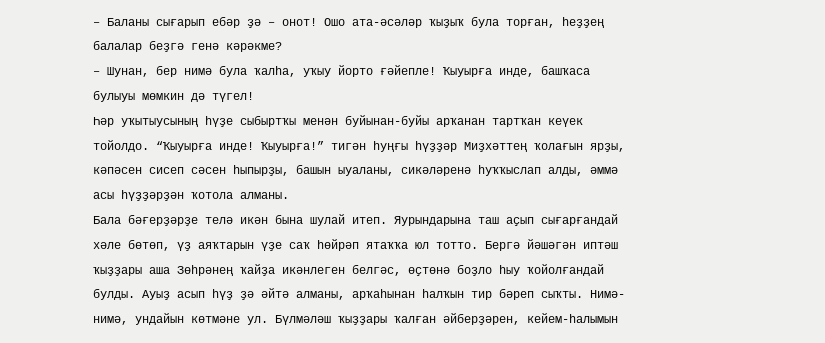– Баланы сығарып ебәр ҙә – онот! Ошо ата-әсәләр ҡыҙыҡ була торған, һеҙҙең балалар беҙгә генә кәрәкме?
– Шунан, бер нимә була ҡалһа, уҡыу йорто ғәйепле! Ҡыуырға инде, башҡаса булыуы мөмкин дә түгел!
Һәр уҡытыусының һүҙе сыбыртҡы менән буйынан-буйы арҡанан тартҡан кеүек тойолдо. “Ҡыуырға инде! Ҡыуырға!” тигән һуңғы һүҙҙәр Миҙхәттең ҡолағын ярҙы, кәпәсен сисеп сәсен һыпырҙы, башын ыуаланы, сикәләренә һуҡҡыслап алды, әммә асы һүҙҙәрҙән ҡотола алманы.
Бала бәғерҙәрҙе телә икән бына шулай итеп. Яурындарына таш аҫып сығарғандай хәле бөтөп, үҙ аяҡтарын үҙе саҡ һөйрәп ятаҡҡа юл тотто. Бергә йәшәгән иптәш ҡыҙҙары аша Зөһрәнең ҡайҙа икәнлеген белгәс, өҫтөнә боҙло һыу ҡойолғандай булды. Ауыҙ асып һүҙ ҙә әйтә алманы, арҡаһынан һалҡын тир бәреп сыҡты. Нимә-нимә, ундайын көтмәне ул. Бүлмәләш ҡыҙҙары ҡалған әйберҙәрен, кейем-һалымын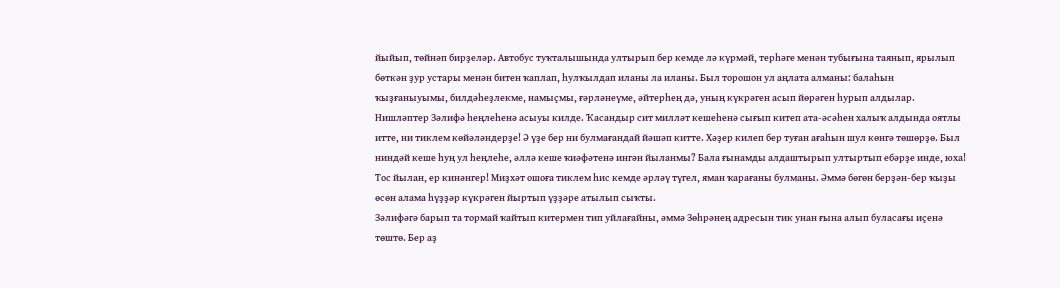йыйып, төйнәп бирҙеләр. Автобус туҡталышында ултырып бер кемде лә күрмәй, терһәге менән тубығына таянып, ярылып бөткән ҙур устары менән битен ҡаплап, һулҡылдап иланы ла иланы. Был торошон ул аңлата алманы: балаһын ҡыҙғаныуымы, билдәһеҙлекме, намыҫмы, ғәрләнеүме, әйтерһең дә, уның күкрәген асып йөрәген һурып алдылар. Нишләптер Зәлифә һеңлеһенә асыуы килде. Ҡасандыр сит милләт кешеһенә сығып китеп ата-әсәһен халыҡ алдында оятлы итте, ни тиклем көйәләндерҙе! Ә үҙе бер ни булмағандай йәшәп китте. Хәҙер килеп бер туған ағаһын шул көнгә төшөрҙө. Был ниндәй кеше һуң ул һеңлеһе, әллә кеше ҡиәфәтенә ингән йыланмы? Бала ғынамды алдаштырып ултыртып ебәрҙе инде, юха! Тос йылан, ер кинәнгер! Миҙхәт ошоға тиклем һис кемде әрләү түгел, яман ҡарағаны булманы. Әммә бөгөн берҙән-бер ҡыҙы өсөн алама һүҙҙәр күкрәген йыртып үҙҙәре атылып сыҡты.
Зәлифәгә барып та тормай ҡайтып китермен тип уйлағайны, әммә Зөһрәнең адресын тик унан ғына алып буласағы иҫенә төштө. Бер аҙ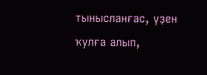тынысланғас, үҙен ҡулға алып,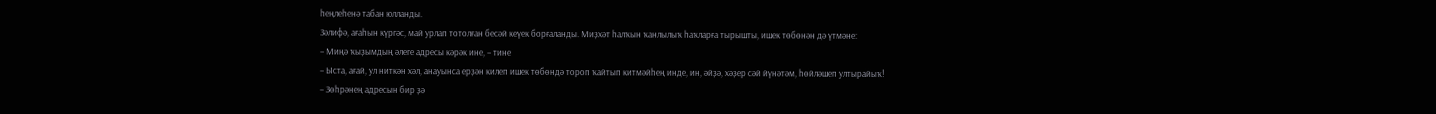һеңлеһенә табан юлланды.
Зәлифә, ағаһын күргәс, май урлап тотолған бесәй кеүек борғаланды. Миҙхәт һалҡын ҡанлылыҡ һаҡларға тырышты, ишек төбөнән дә үтмәне:
– Миңә ҡыҙымдың әлеге адресы кәрәк ине, – тине
– Ыста, ағай, ул ниткән хәл, анауынса ерҙән килеп ишек төбөндә тороп ҡайтып китмәйһең инде, ин, әйҙә, хәҙер сәй йүнәтәм, һөйләшеп ултырайыҡ!
– Зөһрәнең адресын бир ҙә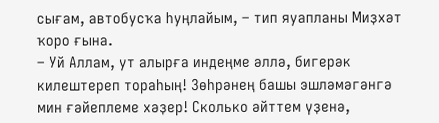сығам, автобусҡа һуңлайым, – тип яуапланы Миҙхәт ҡоро ғына.
– Уй Аллам, ут алырға индеңме әллә, бигерәк килештереп тораһың! Зөһрәнең башы эшләмәгәнгә мин ғәйеплеме хәҙер! Сколько әйттем үҙенә,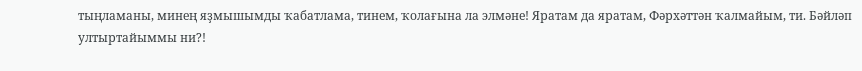тыңламаны, минең яҙмышымды ҡабатлама, тинем, ҡолағына ла элмәне! Яратам да яратам, Фәрхәттән ҡалмайым, ти. Бәйләп ултыртайыммы ни?!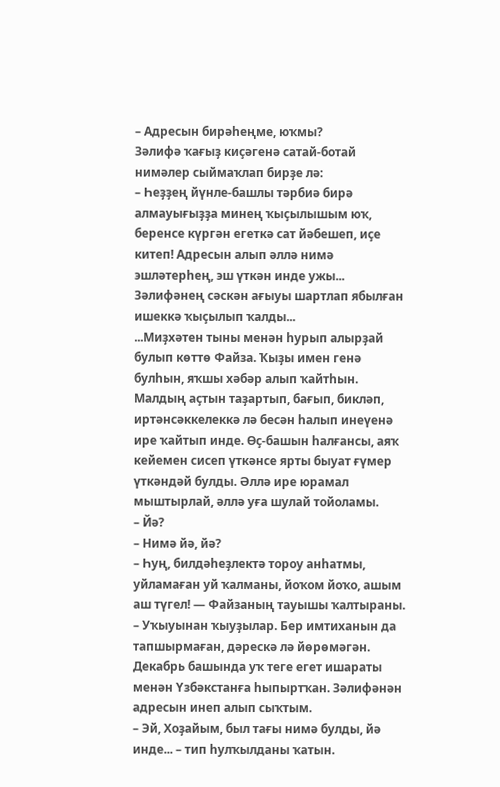– Адресын бирәһеңме, юҡмы?
Зәлифә ҡағыҙ киҫәгенә сатай-ботай нимәлер сыймаҡлап бирҙе лә:
– Һеҙҙең йүнле-башлы тәрбиә бирә алмауығыҙҙа минең ҡыҫылышым юҡ, беренсе күргән егеткә сат йәбешеп, иҫе китеп! Адресын алып әллә нимә эшләтерһең, эш үткән инде ужы...
Зәлифәнең сәскән ағыуы шартлап ябылған ишеккә ҡыҫылып ҡалды...
...Миҙхәтен тыны менән һурып алырҙай булып көттө Файза. Ҡыҙы имен генә булһын, яҡшы хәбәр алып ҡайтһын. Малдың аҫтын таҙартып, бағып, бикләп, иртәнсәккелеккә лә бесән һалып инеүенә ире ҡайтып инде. Өҫ-башын һалғансы, аяҡ кейемен сисеп үткәнсе ярты быуат ғүмер үткәндәй булды. Әллә ире юрамал мыштырлай, әллә уға шулай тойоламы.
– Йә?
– Нимә йә, йә?
– Һуң, билдәһеҙлектә тороу анһатмы, уйламаған уй ҡалманы, йоҡом йоҡо, ашым аш түгел! — Файзаның тауышы ҡалтыраны.
– Уҡыуынан ҡыуҙылар. Бер имтиханын да тапшырмаған, дәрескә лә йөрөмәгән. Декабрь башында уҡ теге егет ишараты менән Үзбәкстанға һыпыртҡан. Зәлифәнән адресын инеп алып сыҡтым.
– Эй, Хоҙайым, был тағы нимә булды, йә инде... – тип һулҡылданы ҡатын.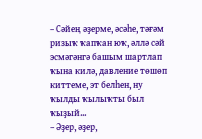– Сәйең әҙерме, әсәһе, тәғәм ризыҡ ҡапҡан юҡ, әллә сәй эсмәгәнгә башым шартлап ҡына килә, давление төшөп киттеме, эт белһен, ну ҡылды ҡылыҡты был ҡыҙый...
– Әҙер, әҙер,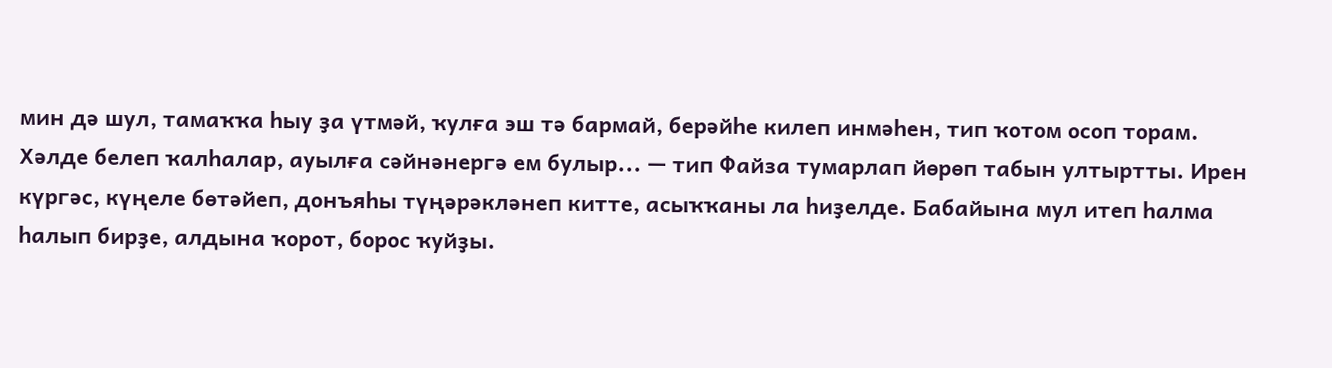мин дә шул, тамаҡҡа һыу ҙа үтмәй, ҡулға эш тә бармай, берәйһе килеп инмәһен, тип ҡотом осоп торам. Хәлде белеп ҡалһалар, ауылға сәйнәнергә ем булыр... — тип Файза тумарлап йөрөп табын ултыртты. Ирен күргәс, күңеле бөтәйеп, донъяһы түңәрәкләнеп китте, асыҡҡаны ла һиҙелде. Бабайына мул итеп һалма һалып бирҙе, алдына ҡорот, борос ҡуйҙы.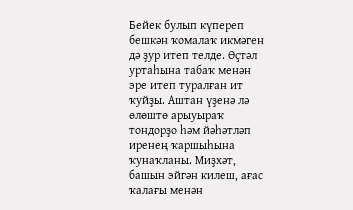Бейек булып күпереп бешкән ҡомалаҡ икмәген дә ҙур итеп телде. Өҫтәл уртаһына табаҡ менән эре итеп туралған ит ҡуйҙы. Аштан үҙенә лә өлөштө арыуыраҡ тондорҙо һәм йәһәтләп иренең ҡаршыһына ҡунаҡланы. Миҙхәт, башын эйгән килеш, ағас ҡалағы менән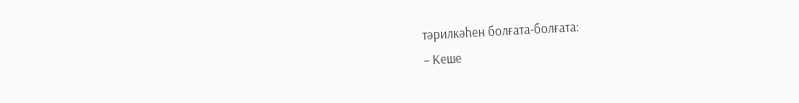тәрилкәһен болғата-болғата:
– Кеше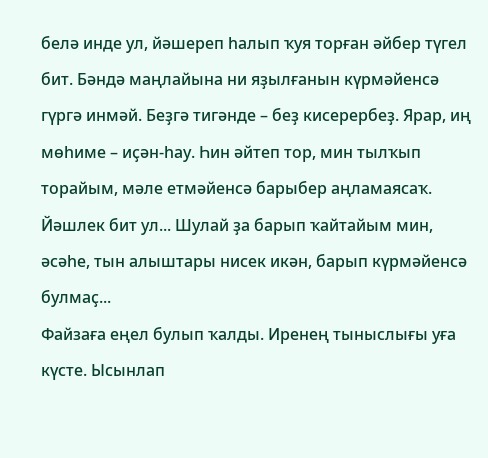белә инде ул, йәшереп һалып ҡуя торған әйбер түгел бит. Бәндә маңлайына ни яҙылғанын күрмәйенсә гүргә инмәй. Беҙгә тигәнде – беҙ кисерербеҙ. Ярар, иң мөһиме – иҫән-һау. Һин әйтеп тор, мин тылҡып торайым, мәле етмәйенсә барыбер аңламаясаҡ. Йәшлек бит ул... Шулай ҙа барып ҡайтайым мин, әсәһе, тын алыштары нисек икән, барып күрмәйенсә булмаҫ...
Файзаға еңел булып ҡалды. Иренең тыныслығы уға күсте. Ысынлап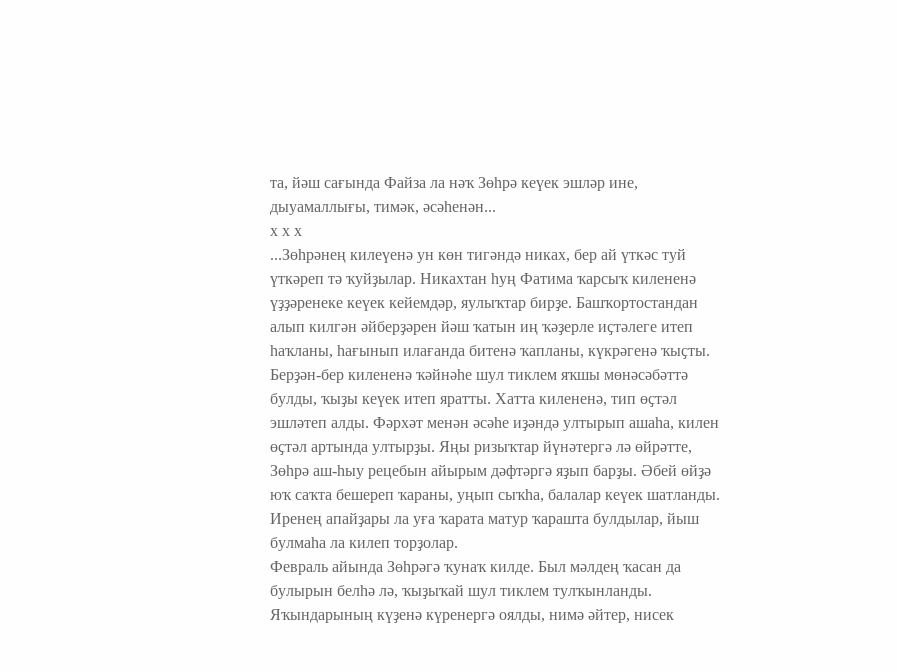та, йәш сағында Файза ла нәҡ Зөһрә кеүек эшләр ине, дыуамаллығы, тимәк, әсәһенән...
х х х
...Зөһрәнең килеүенә ун көн тигәндә никах, бер ай үткәс туй үткәреп тә ҡуйҙылар. Никахтан һуң Фатима ҡарсыҡ килененә үҙҙәренеке кеүек кейемдәр, яулыҡтар бирҙе. Башҡортостандан алып килгән әйберҙәрен йәш ҡатын иң ҡәҙерле иҫтәлеге итеп һаҡланы, һағынып илағанда битенә ҡапланы, күкрәгенә ҡыҫты. Берҙән-бер килененә ҡәйнәһе шул тиклем яҡшы мөнәсәбәттә булды, ҡыҙы кеүек итеп яратты. Хатта килененә, тип өҫтәл эшләтеп алды. Фәрхәт менән әсәһе иҙәндә ултырып ашаһа, килен өҫтәл артында ултырҙы. Яңы ризыҡтар йүнәтергә лә өйрәтте, Зөһрә аш-һыу рецебын айырым дәфтәргә яҙып барҙы. Әбей өйҙә юҡ саҡта бешереп ҡараны, уңып сыҡһа, балалар кеүек шатланды. Иренең апайҙары ла уға ҡарата матур ҡарашта булдылар, йыш булмаһа ла килеп торҙолар.
Февраль айында Зөһрәгә ҡунаҡ килде. Был мәлдең ҡасан да булырын белһә лә, ҡыҙыҡай шул тиклем тулҡынланды. Яҡындарының күҙенә күренергә оялды, нимә әйтер, нисек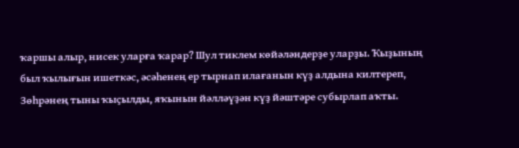ҡаршы алыр, нисек уларға ҡарар? Шул тиклем көйәләндерҙе уларҙы. Ҡыҙының был ҡылығын ишеткәс, әсәһенең ер тырнап илағанын күҙ алдына килтереп, Зөһрәнең тыны ҡыҫылды, яҡынын йәлләүҙән күҙ йәштәре субырлап аҡты.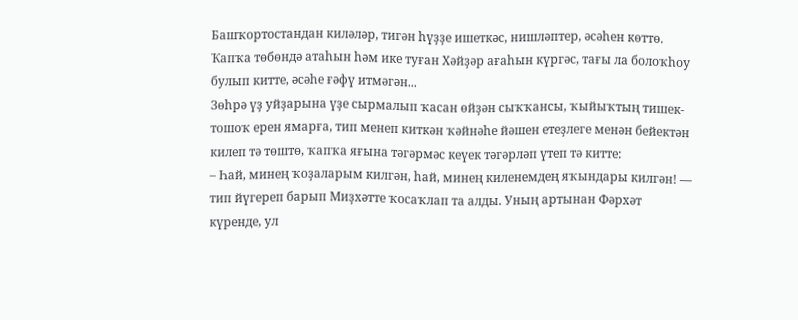Башҡортостандан киләләр, тигән һүҙҙе ишеткәс, нишләптер, әсәһен көттө. Ҡапҡа төбөндә атаһын һәм ике туған Хәйҙәр ағаһын күргәс, тағы ла болоҡһоу булып китте, әсәһе ғәфү итмәгән...
Зөһрә үҙ уйҙарына үҙе сырмалып ҡасан өйҙән сыҡҡансы, ҡыйыҡтың тишек-тошоҡ ерен ямарға, тип менеп киткән ҡәйнәһе йәшен етеҙлеге менән бейектән килеп тә төштө, ҡапҡа яғына тәгәрмәс кеүек тәгәрләп үтеп тә китте:
– Һай, минең ҡоҙаларым килгән, һай, минең киленемдең яҡындары килгән! — тип йүгереп барып Миҙхәтте ҡосаҡлап та алды. Уның артынан Фәрхәт күренде, ул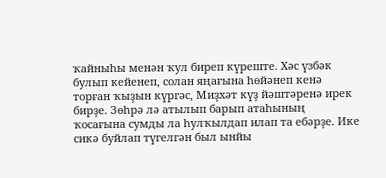ҡайныһы менән ҡул биреп күреште. Хәс үзбәк булып кейенеп, солан яңағына һөйәнеп кенә торған ҡыҙын күргәс, Миҙхәт күҙ йәштәренә ирек бирҙе. Зөһрә лә атылып барып атаһының ҡосағына сумды ла һулҡылдап илап та ебәрҙе. Ике сикә буйлап түгелгән был ынйы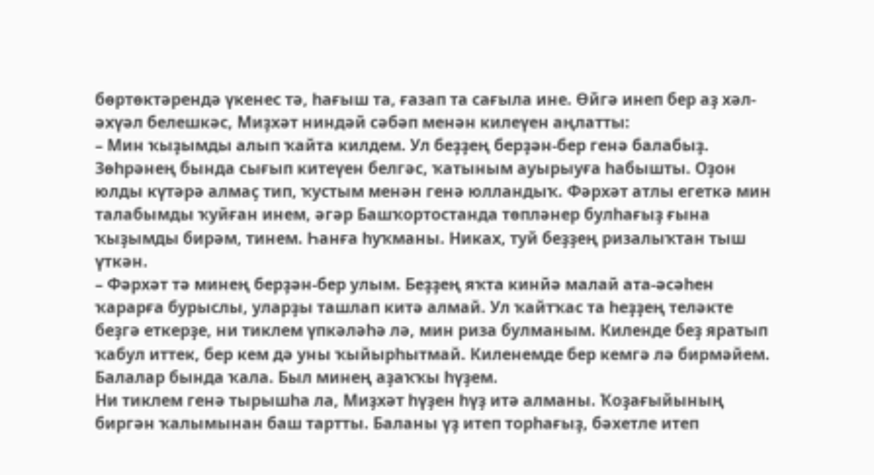бөртөктәрендә үкенес тә, һағыш та, ғазап та сағыла ине. Өйгә инеп бер аҙ хәл-әхүәл белешкәс, Миҙхәт ниндәй сәбәп менән килеүен аңлатты:
– Мин ҡыҙымды алып ҡайта килдем. Ул беҙҙең берҙән-бер генә балабыҙ. Зөһрәнең бында сығып китеүен белгәс, ҡатыным ауырыуға һабышты. Оҙон юлды күтәрә алмаҫ тип, ҡустым менән генә юлландыҡ. Фәрхәт атлы егеткә мин талабымды ҡуйған инем, әгәр Башҡортостанда төпләнер булһағыҙ ғына ҡыҙымды бирәм, тинем. Һанға һуҡманы. Никах, туй беҙҙең ризалыҡтан тыш үткән.
– Фәрхәт тә минең берҙән-бер улым. Беҙҙең яҡта кинйә малай ата-әсәһен ҡарарға бурыслы, уларҙы ташлап китә алмай. Ул ҡайтҡас та һеҙҙең теләкте беҙгә еткерҙе, ни тиклем үпкәләһә лә, мин риза булманым. Киленде беҙ яратып ҡабул иттек, бер кем дә уны ҡыйырһытмай. Киленемде бер кемгә лә бирмәйем. Балалар бында ҡала. Был минең аҙаҡҡы һүҙем.
Ни тиклем генә тырышһа ла, Миҙхәт һүҙен һүҙ итә алманы. Ҡоҙағыйының биргән ҡалымынан баш тартты. Баланы үҙ итеп торһағыҙ, бәхетле итеп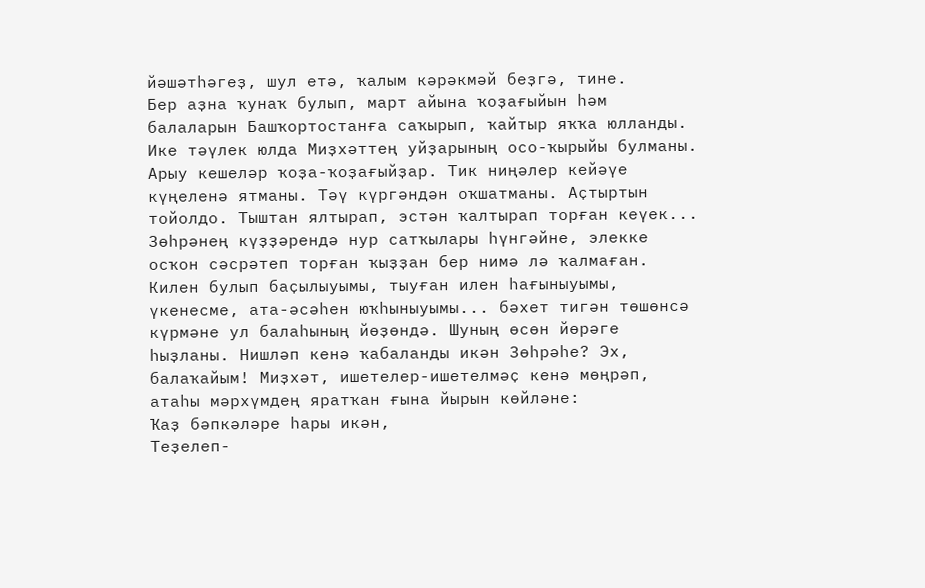йәшәтһәгеҙ, шул етә, ҡалым кәрәкмәй беҙгә, тине.
Бер аҙна ҡунаҡ булып, март айына ҡоҙағыйын һәм балаларын Башҡортостанға саҡырып, ҡайтыр яҡҡа юлланды. Ике тәүлек юлда Миҙхәттең уйҙарының осо-ҡырыйы булманы. Арыу кешеләр ҡоҙа-ҡоҙағыйҙар. Тик ниңәлер кейәүе күңеленә ятманы. Тәү күргәндән оҡшатманы. Аҫтыртын тойолдо. Тыштан ялтырап, эстән ҡалтырап торған кеүек... Зөһрәнең күҙҙәрендә нур сатҡылары һүнгәйне, элекке осҡон сәсрәтеп торған ҡыҙҙан бер нимә лә ҡалмаған. Килен булып баҫылыуымы, тыуған илен һағыныуымы, үкенесме, ата-әсәһен юҡһыныуымы... бәхет тигән төшөнсә күрмәне ул балаһының йөҙөндә. Шуның өсөн йөрәге һыҙланы. Нишләп кенә ҡабаланды икән Зөһрәһе? Эх, балаҡайым! Миҙхәт, ишетелер-ишетелмәҫ кенә мөңрәп, атаһы мәрхүмдең яратҡан ғына йырын көйләне:
Ҡаҙ бәпкәләре һары икән,
Теҙелеп-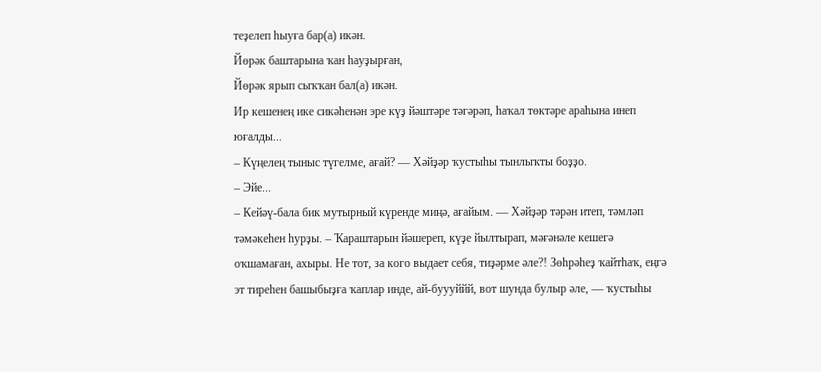теҙелеп һыуға бар(а) икән.
Йөрәк баштарына ҡан һауҙырған,
Йөрәк ярып сыҡҡан бал(а) икән.
Ир кешенең ике сикәһенән эре күҙ йәштәре тәгәрәп, һаҡал төктәре араһына инеп юғалды...
– Күңелең тыныс түгелме, ағай? — Хәйҙәр ҡустыһы тынлыҡты боҙҙо.
– Эйе...
– Кейәү-бала бик мутырный күренде миңә, ағайым. — Хәйҙәр тәрән итеп, тәмләп тәмәкеһен һурҙы. – Ҡараштарын йәшереп, күҙе йылтырап, мәғәнәле кешегә оҡшамаған, ахыры. Не тот, за кого выдает себя, тиҙәрме әле?! Зөһрәһеҙ ҡайтһаҡ, еңгә эт тиреһен башыбыҙға ҡаплар инде, ай-буууййй, вот шунда булыр әле, — ҡустыһы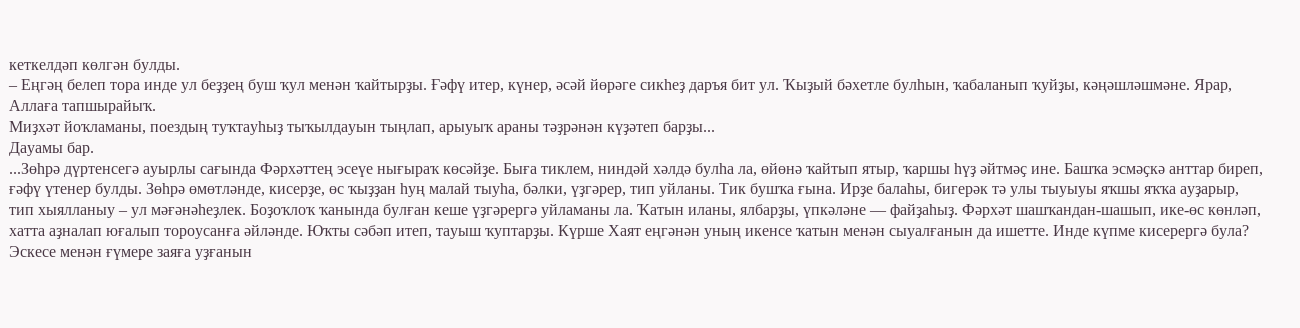кеткелдәп көлгән булды.
– Еңгәң белеп тора инде ул беҙҙең буш ҡул менән ҡайтырҙы. Ғәфү итер, күнер, әсәй йөрәге сикһеҙ даръя бит ул. Ҡыҙый бәхетле булһын, ҡабаланып ҡуйҙы, кәңәшләшмәне. Ярар, Аллаға тапшырайыҡ.
Миҙхәт йоҡламаны, поездың туҡтауһыҙ тыҡылдауын тыңлап, арыуыҡ араны тәҙрәнән күҙәтеп барҙы...
Дауамы бар.
...Зөһрә дүртенсегә ауырлы сағында Фәрхәттең эсеүе нығыраҡ көсәйҙе. Быға тиклем, ниндәй хәлдә булһа ла, өйөнә ҡайтып ятыр, ҡаршы һүҙ әйтмәҫ ине. Башҡа эсмәҫкә анттар биреп, ғәфү үтенер булды. Зөһрә өмөтләнде, кисерҙе, өс ҡыҙҙан һуң малай тыуһа, бәлки, үҙгәрер, тип уйланы. Тик бушҡа ғына. Ирҙе балаһы, бигерәк тә улы тыуыуы яҡшы яҡҡа ауҙарыр, тип хыялланыу – ул мәғәнәһеҙлек. Боҙоҡлоҡ ҡанында булған кеше үҙгәрергә уйламаны ла. Ҡатын иланы, ялбарҙы, үпкәләне — файҙаһыҙ. Фәрхәт шашҡандан-шашып, ике-өс көнләп, хатта аҙналап юғалып тороусанға әйләнде. Юҡты сәбәп итеп, тауыш ҡуптарҙы. Күрше Хаят еңгәнән уның икенсе ҡатын менән сыуалғанын да ишетте. Инде күпме кисерергә була? Эскесе менән ғүмере заяға уҙғанын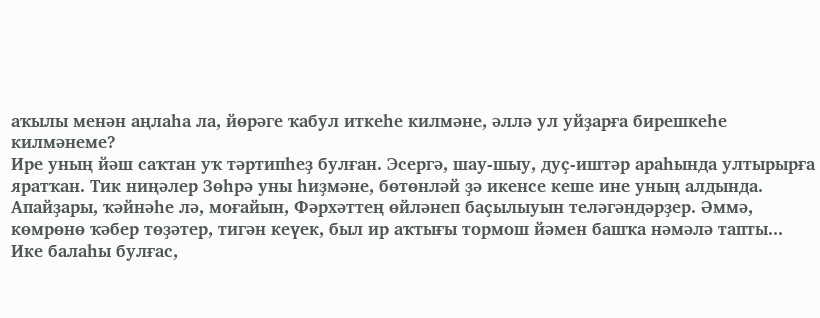аҡылы менән аңлаһа ла, йөрәге ҡабул иткеһе килмәне, әллә ул уйҙарға бирешкеһе килмәнеме?
Ире уның йәш саҡтан уҡ тәртипһеҙ булған. Эсергә, шау-шыу, дуҫ-иштәр араһында ултырырға яратҡан. Тик ниңәлер Зөһрә уны һиҙмәне, бөтөнләй ҙә икенсе кеше ине уның алдында. Апайҙары, ҡәйнәһе лә, моғайын, Фәрхәттең өйләнеп баҫылыуын теләгәндәрҙер. Әммә, көмрөнө ҡәбер төҙәтер, тигән кеүек, был ир аҡтығы тормош йәмен башҡа нәмәлә тапты...
Ике балаһы булғас,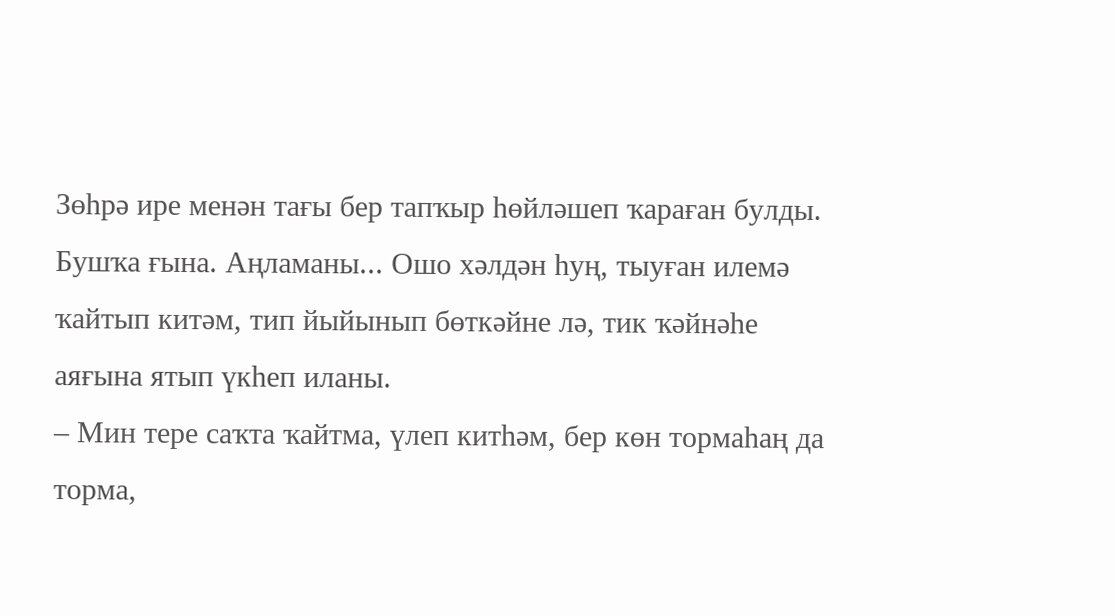Зөһрә ире менән тағы бер тапҡыр һөйләшеп ҡараған булды. Бушҡа ғына. Аңламаны... Ошо хәлдән һуң, тыуған илемә ҡайтып китәм, тип йыйынып бөткәйне лә, тик ҡәйнәһе аяғына ятып үкһеп иланы.
– Мин тере саҡта ҡайтма, үлеп китһәм, бер көн тормаһаң да торма,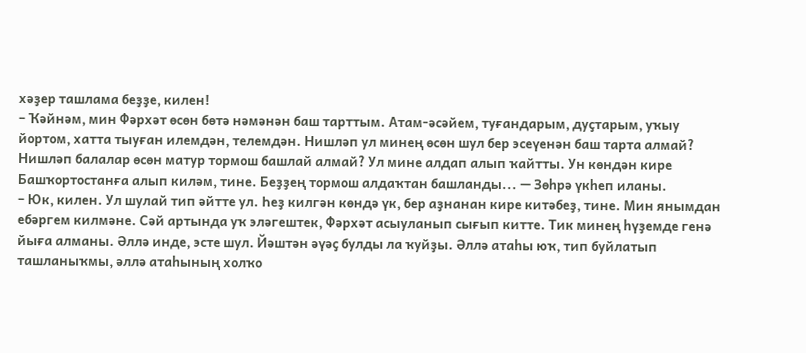хәҙер ташлама беҙҙе, килен!
– Ҡәйнәм, мин Фәрхәт өсөн бөтә нәмәнән баш тарттым. Атам-әсәйем, туғандарым, дуҫтарым, уҡыу йортом, хатта тыуған илемдән, телемдән. Нишләп ул минең өсөн шул бер эсеүенән баш тарта алмай? Нишләп балалар өсөн матур тормош башлай алмай? Ул мине алдап алып ҡайтты. Ун көндән кире Башҡортостанға алып киләм, тине. Беҙҙең тормош алдаҡтан башланды... — Зөһрә үкһеп иланы.
– Юк, килен. Ул шулай тип әйтте ул. Һеҙ килгән көндә үк, бер аҙнанан кире китәбеҙ, тине. Мин янымдан ебәргем килмәне. Сәй артында уҡ эләгештек, Фәрхәт асыуланып сығып китте. Тик минең һүҙемде генә йыға алманы. Әллә инде, эсте шул. Йәштән әүәҫ булды ла ҡуйҙы. Әллә атаһы юҡ, тип буйлатып ташланыҡмы, әллә атаһының холҡо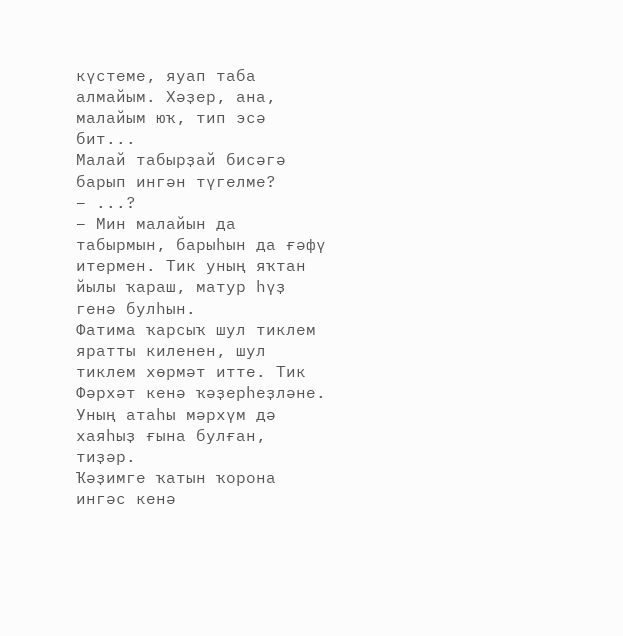күстеме, яуап таба алмайым. Хәҙер, ана, малайым юҡ, тип эсә бит...
Малай табырҙай бисәгә барып ингән түгелме?
– ...?
– Мин малайын да табырмын, барыһын да ғәфү итермен. Тик уның яҡтан йылы ҡараш, матур һүҙ генә булһын.
Фатима ҡарсыҡ шул тиклем яратты киленен, шул тиклем хөрмәт итте. Тик Фәрхәт кенә ҡәҙерһеҙләне. Уның атаһы мәрхүм дә хаяһыҙ ғына булған, тиҙәр.
Ҡәҙимге ҡатын ҡорона ингәс кенә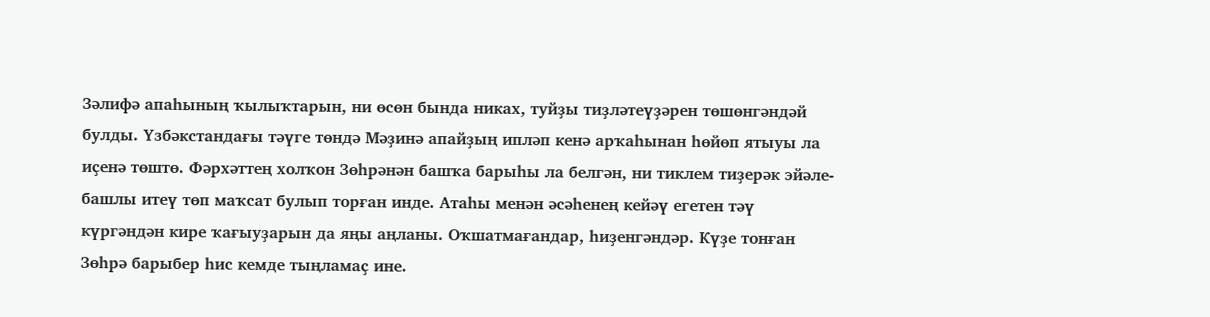Зәлифә апаһының ҡылыҡтарын, ни өсөн бында никах, туйҙы тиҙләтеүҙәрен төшөнгәндәй булды. Үзбәкстандағы тәүге төндә Мәҙинә апайҙың ипләп кенә арҡаһынан һөйөп ятыуы ла иҫенә төштө. Фәрхәттең холҡон Зөһрәнән башҡа барыһы ла белгән, ни тиклем тиҙерәк эйәле-башлы итеү төп маҡсат булып торған инде. Атаһы менән әсәһенең кейәү егетен тәү күргәндән кире ҡағыуҙарын да яңы аңланы. Оҡшатмағандар, һиҙенгәндәр. Күҙе тонған Зөһрә барыбер һис кемде тыңламаҫ ине.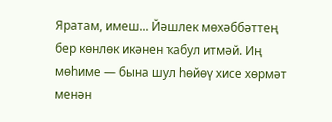Яратам, имеш... Йәшлек мөхәббәттең бер көнлөк икәнен ҡабул итмәй. Иң мөһиме — бына шул һөйөү хисе хөрмәт менән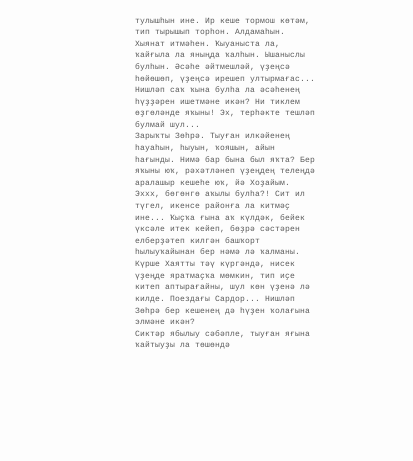тулышһын ине. Ир кеше тормош көтәм, тип тырышып торһон. Алдамаһын. Хыянат итмәһен. Ҡыуаныста ла, ҡайғыла ла яныңда ҡалһын. Ышаныслы булһын. Әсәһе әйтмешләй, үҙеңсә һөйөшөп, үҙеңсә ирешеп ултырмағас... Нишләп саҡ ҡына булһа ла әсәһенең һүҙҙәрен ишетмәне икән? Ни тиклем өҙгөләнде яҡыны! Эх, терһәкте тешләп булмай шул...
Зарыҡты Зөһрә. Тыуған илкәйенең һауаһын, һыуын, ҡояшын, айын һағынды. Нимә бар бына был яҡта? Бер яҡыны юҡ, рәхәтләнеп үҙеңдең телеңдә аралашыр кешеһе юҡ, йә Хоҙайым. Эххх, бөгөнгө аҡылы булһа?! Сит ил түгел, икенсе районға ла китмәҫ ине... Ҡыҫҡа ғына аҡ күлдәк, бейек үксәле итек кейеп, бөҙрә сәстәрен елберҙәтеп килгән башҡорт һылыуҡайынан бер нәмә лә ҡалманы. Күрше Хаятты тәү күргәндә, нисек үҙеңде яратмаҫҡа мөмкин, тип иҫе китеп аптырағайны, шул көн үҙенә лә килде. Поездағы Сардор... Нишләп Зөһрә бер кешенең дә һүҙен ҡолағына элмәне икән?
Сиктәр ябылыу сәбәпле, тыуған яғына ҡайтыуҙы ла төшөндә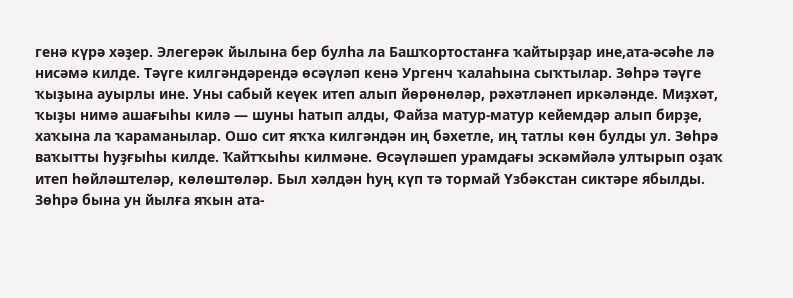генә күрә хәҙер. Элегерәк йылына бер булһа ла Башҡортостанға ҡайтырҙар ине,ата-әсәһе лә нисәмә килде. Тәүге килгәндәрендә өсәүләп кенә Ургенч ҡалаһына сыҡтылар. Зөһрә тәүге ҡыҙына ауырлы ине. Уны сабый кеүек итеп алып йөрөнөләр, рәхәтләнеп иркәләнде. Миҙхәт, ҡыҙы нимә ашағыһы килә — шуны һатып алды, Файза матур-матур кейемдәр алып бирҙе, хаҡына ла ҡараманылар. Ошо сит яҡҡа килгәндән иң бәхетле, иң татлы көн булды ул. Зөһрә ваҡытты һуҙғыһы килде. Ҡайтҡыһы килмәне. Өсәүләшеп урамдағы эскәмйәлә ултырып оҙаҡ итеп һөйләштеләр, көлөштөләр. Был хәлдән һуң күп тә тормай Үзбәкстан сиктәре ябылды. Зөһрә бына ун йылға яҡын ата-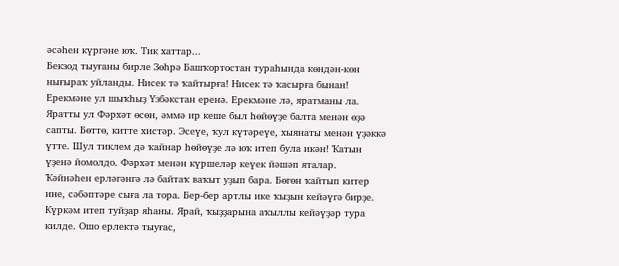әсәһен күргәне юҡ. Тик хаттар...
Бекзод тыуғаны бирле Зөһрә Башҡортостан тураһында көндән-көн нығыраҡ уйланды. Нисек тә ҡайтырға! Нисек тә ҡасырға бынан! Ерекмәне ул шыҡһыҙ Үзбәкстан еренә. Ерекмәне лә, яратманы ла. Яратты ул Фәрхәт өсөн, әммә ир кеше был һөйөүҙе балта менән өҙә сапты. Бөттө, китте хистәр. Эсеүе, ҡул күтәреүе, хыянаты менән үҙәккә үтте. Шул тиклем дә ҡайнар һөйөүҙе лә юҡ итеп була икән! Ҡатын үҙенә йомолдо. Фәрхәт менән күршеләр кеүек йәшәп яталар.
Ҡәйнәһен ерләгәнгә лә байтаҡ ваҡыт уҙып бара. Бөгөн ҡайтып китер ине, сәбәптәре сыға ла тора. Бер-бер артлы ике ҡыҙын кейәүгә бирҙе. Күркәм итеп туйҙар яһаны. Ярай, ҡыҙҙарына аҡыллы кейәүҙәр тура килде. Ошо ерлектә тыуғас,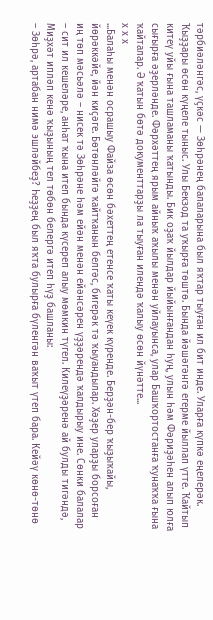тәрбиәләнгәс, үҫкәс — Зөһрәнең балаларына был яҡтар тыуған ил бит инде. Уларға күпкә еңелерәк. Ҡыҙҙары өсөн күңеле тыныс. Улы Бекзод та уҡырға төштө. Бында йәшәгәнгә егерме йыллап үтте. Ҡайтып китеү уйы ғына ташламаны ҡатынды. Бик оҙаҡ йылдар йыйынғандан һуң, улын һәм Фәриҙәһен алып юлға сығырға әҙерләнде. Фәрхәттең ярым айныҡ аҡылы менән уйлауынса, улар Башҡортостанға ҡунаҡҡа ғына ҡайталар. Ә ҡатын бөтә документтарҙы ла тыуған илендә ҡалыу өсөн йүнәтте...
х х х
...Балаһы менән осрашыу Файза өсөн бәхеттең етенсе ҡаты кеүек күренде. Берҙән-бер ҡыҙыҡайы, йөрәккәйе, йән киҫәге. Бөтөнләйгә ҡайтҡанын белгәс, бигерәк тә ҡыуандылар. Хәҙер уларҙы борсоған иң төп мәсьәлә – нисек тә Зөһрәне һәм ейән менән ейәнсәрен үҙҙәрендә ҡалдырыу ине. Сөнки балалар – сит ил кешеләре, анһат ҡына итеп бында күсереп алыу мөмкин түгел. Килеүҙәренә ай булды тигәндә, Миҙхәт ипләп кенә ҡыҙының тел төбөн белергә итеп һүҙ башланы:
– Зөһрә, артабан нимә эшләйбеҙ? Һеҙҙең был яҡта булырға бүленгән ваҡыт үтеп бара. Кейәү көнө-төнө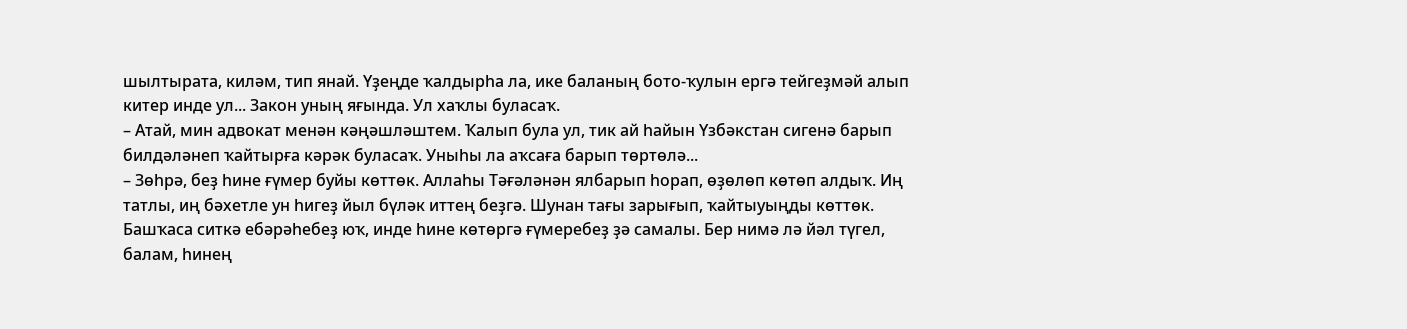шылтырата, киләм, тип янай. Үҙеңде ҡалдырһа ла, ике баланың бото-ҡулын ергә тейгеҙмәй алып китер инде ул... Закон уның яғында. Ул хаҡлы буласаҡ.
– Атай, мин адвокат менән кәңәшләштем. Ҡалып була ул, тик ай һайын Үзбәкстан сигенә барып билдәләнеп ҡайтырға кәрәк буласаҡ. Уныһы ла аҡсаға барып төртөлә...
– Зөһрә, беҙ һине ғүмер буйы көттөк. Аллаһы Тәғәләнән ялбарып һорап, өҙөлөп көтөп алдыҡ. Иң татлы, иң бәхетле ун һигеҙ йыл бүләк иттең беҙгә. Шунан тағы зарығып, ҡайтыуыңды көттөк. Башҡаса ситкә ебәрәһебеҙ юҡ, инде һине көтөргә ғүмеребеҙ ҙә самалы. Бер нимә лә йәл түгел, балам, һинең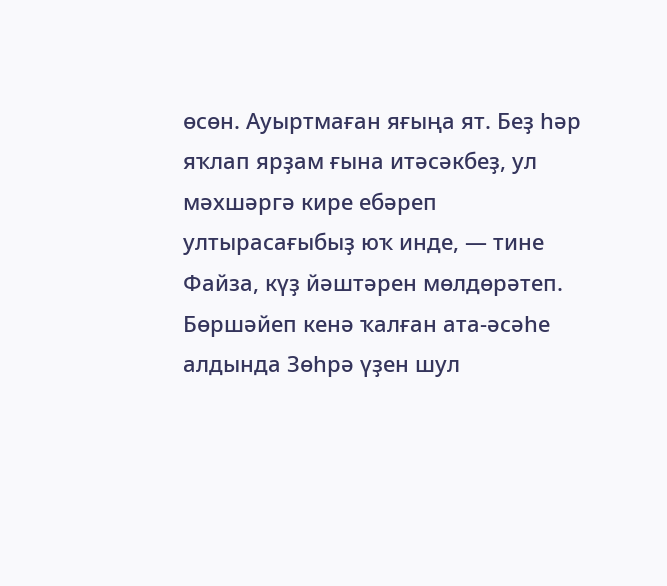өсөн. Ауыртмаған яғыңа ят. Беҙ һәр яҡлап ярҙам ғына итәсәкбеҙ, ул мәхшәргә кире ебәреп ултырасағыбыҙ юҡ инде, — тине Файза, күҙ йәштәрен мөлдөрәтеп.
Бөршәйеп кенә ҡалған ата-әсәһе алдында Зөһрә үҙен шул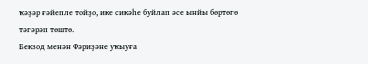ҡәҙәр ғәйепле тойҙо, ике сикәһе буйлап әсе ынйы бөртөгө тәгәрәп төштө.
Бекзод менән Фәриҙәне уҡыуға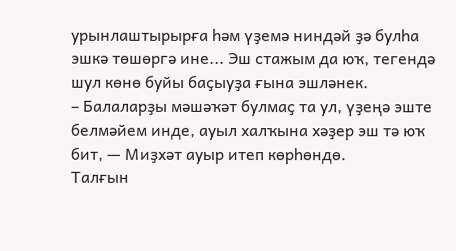урынлаштырырға һәм үҙемә ниндәй ҙә булһа эшкә төшөргә ине... Эш стажым да юҡ, тегендә шул көнө буйы баҫыуҙа ғына эшләнек.
– Балаларҙы мәшәҡәт булмаҫ та ул, үҙеңә эште белмәйем инде, ауыл халҡына хәҙер эш тә юҡ бит, — Миҙхәт ауыр итеп көрһөндө.
Талғын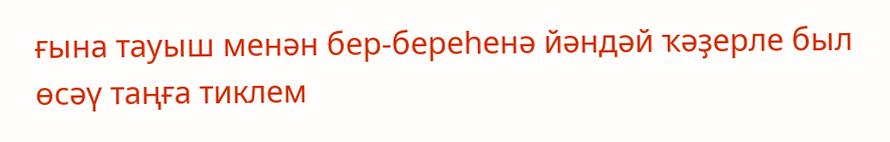ғына тауыш менән бер-береһенә йәндәй ҡәҙерле был өсәү таңға тиклем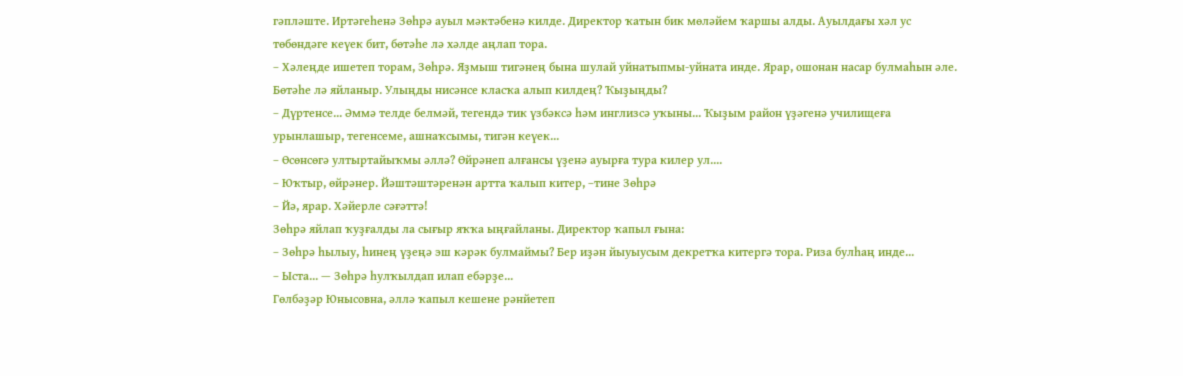гәпләште. Иртәгеһенә Зөһрә ауыл мәктәбенә килде. Директор ҡатын бик мөләйем ҡаршы алды. Ауылдағы хәл ус төбөндәге кеүек бит, бөтәһе лә хәлде аңлап тора.
– Хәлеңде ишетеп торам, Зөһрә. Яҙмыш тигәнең бына шулай уйнатыпмы-уйната инде. Ярар, ошонан насар булмаһын әле. Бөтәһе лә яйланыр. Улыңды нисәнсе класҡа алып килдең? Ҡыҙыңды?
– Дүртенсе... Әммә телде белмәй, тегендә тик үзбәксә һәм инглизсә уҡыны... Ҡыҙым район үҙәгенә училищеға урынлашыр, тегенсеме, ашнаҡсымы, тигән кеүек...
– Өсөнсөгә ултыртайыҡмы әллә? Өйрәнеп алғансы үҙенә ауырға тура килер ул....
– Юҡтыр, өйрәнер. Йәштәштәренән артта ҡалып китер, –тине Зөһрә
– Йә, ярар. Хәйерле сәғәттә!
Зөһрә яйлап ҡуҙғалды ла сығыр яҡҡа ыңғайланы. Директор ҡапыл ғына:
– Зөһрә һылыу, һинең үҙеңә эш кәрәк булмаймы? Бер иҙән йыуыусым декретҡа китергә тора. Риза булһаң инде...
– Ыста... — Зөһрә һулҡылдап илап ебәрҙе...
Гөлбәҙәр Юнысовна, әллә ҡапыл кешене рәнйетеп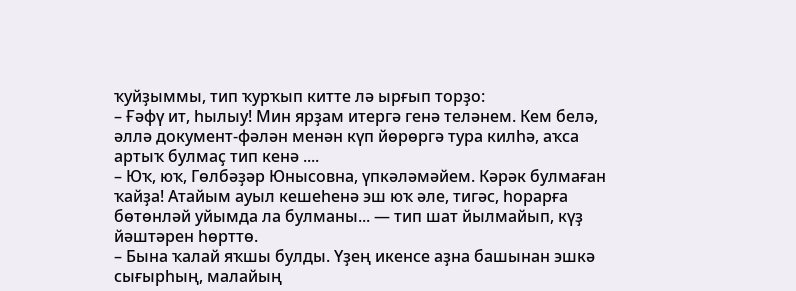ҡуйҙыммы, тип ҡурҡып китте лә ырғып торҙо:
– Ғәфү ит, һылыу! Мин ярҙам итергә генә теләнем. Кем белә, әллә документ-фәлән менән күп йөрөргә тура килһә, аҡса артыҡ булмаҫ тип кенә ....
– Юҡ, юҡ, Гөлбәҙәр Юнысовна, үпкәләмәйем. Кәрәк булмаған ҡайҙа! Атайым ауыл кешеһенә эш юҡ әле, тигәс, һорарға бөтөнләй уйымда ла булманы... — тип шат йылмайып, күҙ йәштәрен һөрттө.
– Бына ҡалай яҡшы булды. Үҙең икенсе аҙна башынан эшкә сығырһың, малайың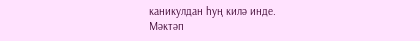каникулдан һуң килә инде.
Мәктәп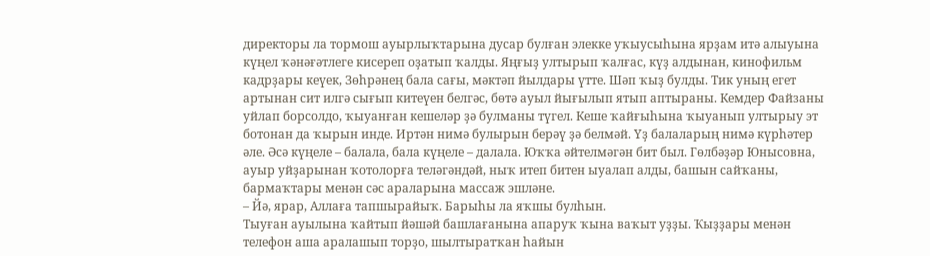директоры ла тормош ауырлыҡтарына дусар булған элекке уҡыусыһына ярҙам итә алыуына күңел ҡәнәғәтлеге кисереп оҙатып ҡалды. Яңғыҙ ултырып ҡалғас, күҙ алдынан, кинофильм кадрҙары кеүек, Зөһрәнең бала сағы, мәктәп йылдары үтте. Шәп ҡыҙ булды. Тик уның егет артынан сит илгә сығып китеүен белгәс, бөтә ауыл йығылып ятып аптыраны. Кемдер Файзаны уйлап борсолдо, ҡыуанған кешеләр ҙә булманы түгел. Кеше ҡайғыһына ҡыуанып ултырыу эт ботонан да ҡырын инде. Иртән нимә булырын берәү ҙә белмәй. Үҙ балаларың нимә күрһәтер әле. Әсә күңеле – балала, бала күңеле – далала. Юҡҡа әйтелмәгән бит был. Гөлбәҙәр Юнысовна, ауыр уйҙарынан ҡотолорға теләгәндәй, ныҡ итеп битен ыуалап алды, башын сайҡаны, бармаҡтары менән сәс араларына массаж эшләне.
– Йә, ярар, Аллаға тапшырайыҡ. Барыһы ла яҡшы булһын.
Тыуған ауылына ҡайтып йәшәй башлағанына апаруҡ ҡына ваҡыт уҙҙы. Ҡыҙҙары менән телефон аша аралашып торҙо, шылтыратҡан һайын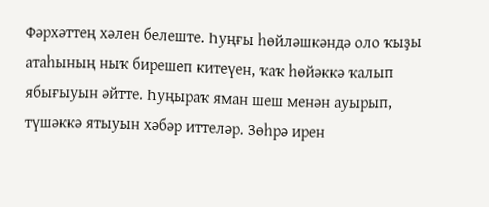Фәрхәттең хәлен белеште. Һуңғы һөйләшкәндә оло ҡыҙы атаһының ныҡ бирешеп китеүен, ҡаҡ һөйәккә ҡалып ябығыуын әйтте. Һуңыраҡ яман шеш менән ауырып, түшәккә ятыуын хәбәр иттеләр. Зөһрә ирен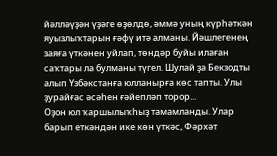йәлләүҙән үҙәге өҙөлдө, әммә уның күрһәткән яуызлыҡтарын ғәфү итә алманы. Йәшлегенең заяға үткәнен уйлап, төндәр буйы илаған саҡтары ла булманы түгел. Шулай ҙа Бекзодты алып Үзбәкстанға юлланырға көс тапты. Улы ҙурайғас әсәһен ғәйепләп торор...
Оҙон юл ҡаршылыҡһыҙ тамамланды. Улар барып еткәндән ике көн үткәс, Фәрхәт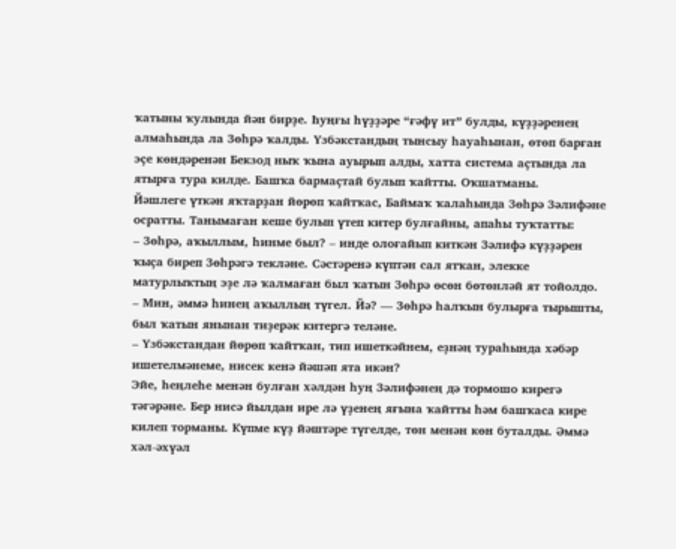ҡатыны ҡулында йән бирҙе. Һуңғы һүҙҙәре “ғәфү ит” булды, күҙҙәренең алмаһында ла Зөһрә ҡалды. Үзбәкстандың тынсыу һауаһынан, өтөп барған эҫе көндәренән Бекзод ныҡ ҡына ауырып алды, хатта система аҫтында ла ятырға тура килде. Башҡа бармаҫтай булып ҡайтты. Оҡшатманы.
Йәшлеге үткән яҡтарҙан йөрөп ҡайтҡас, Баймаҡ ҡалаһында Зөһрә Зәлифәне осратты. Танымаған кеше булып үтеп китер булғайны, апаһы туҡтатты:
– Зөһрә, аҡыллым, һинме был? – инде олоғайып киткән Зәлифә күҙҙәрен ҡыҫа биреп Зөһрәгә текләне. Сәстәренә күптән сал ятҡан, элекке матурлыҡтың эҙе лә ҡалмаған был ҡатын Зөһрә өсөн бөтөнләй ят тойолдо.
– Мин, әммә һинең аҡыллың түгел. Йә? — Зөһрә һалҡын булырға тырышты, был ҡатын янынан тиҙерәк китергә теләне.
– Үзбәкстандан йөрөп ҡайтҡан, тип ишеткәйнем, еҙнәң тураһында хәбәр ишетелмәнеме, нисек кенә йәшәп ята икән?
Эйе, һеңлеһе менән булған хәлдән һуң Зәлифәнең дә тормошо кирегә тәгәрәне. Бер нисә йылдан ире лә үҙенең яғына ҡайтты һәм башҡаса кире килеп торманы. Күпме күҙ йәштәре түгелде, төн менән көн буталды. Әммә хәл-әхүәл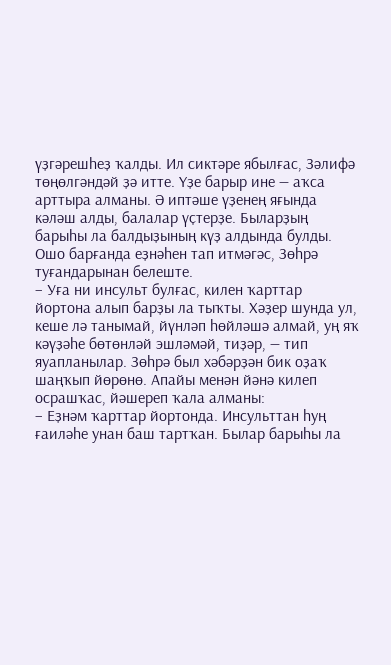үҙгәрешһеҙ ҡалды. Ил сиктәре ябылғас, Зәлифә төңөлгәндәй ҙә итте. Үҙе барыр ине — аҡса арттыра алманы. Ә иптәше үҙенең яғында кәләш алды, балалар үҫтерҙе. Быларҙың барыһы ла балдыҙының күҙ алдында булды. Ошо барғанда еҙнәһен тап итмәгәс, Зөһрә туғандарынан белеште.
– Уға ни инсульт булғас, килен ҡарттар йортона алып барҙы ла тыҡты. Хәҙер шунда ул, кеше лә танымай, йүнләп һөйләшә алмай, уң яҡ кәүҙәһе бөтөнләй эшләмәй, тиҙәр, — тип яуапланылар. Зөһрә был хәбәрҙән бик оҙаҡ шаңҡып йөрөнө. Апайы менән йәнә килеп осрашҡас, йәшереп ҡала алманы:
– Еҙнәм ҡарттар йортонда. Инсульттан һуң ғаиләһе унан баш тартҡан. Былар барыһы ла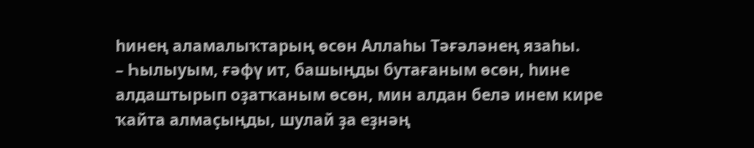һинең аламалыҡтарың өсөн Аллаһы Тәғәләнең язаһы.
– Һылыуым, ғәфү ит, башыңды бутағаным өсөн, һине алдаштырып оҙатҡаным өсөн, мин алдан белә инем кире ҡайта алмаҫыңды, шулай ҙа еҙнәң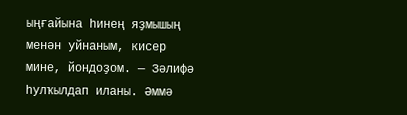ыңғайына һинең яҙмышың менән уйнаным, кисер мине, йондоҙом. — Зәлифә һулҡылдап иланы. Әммә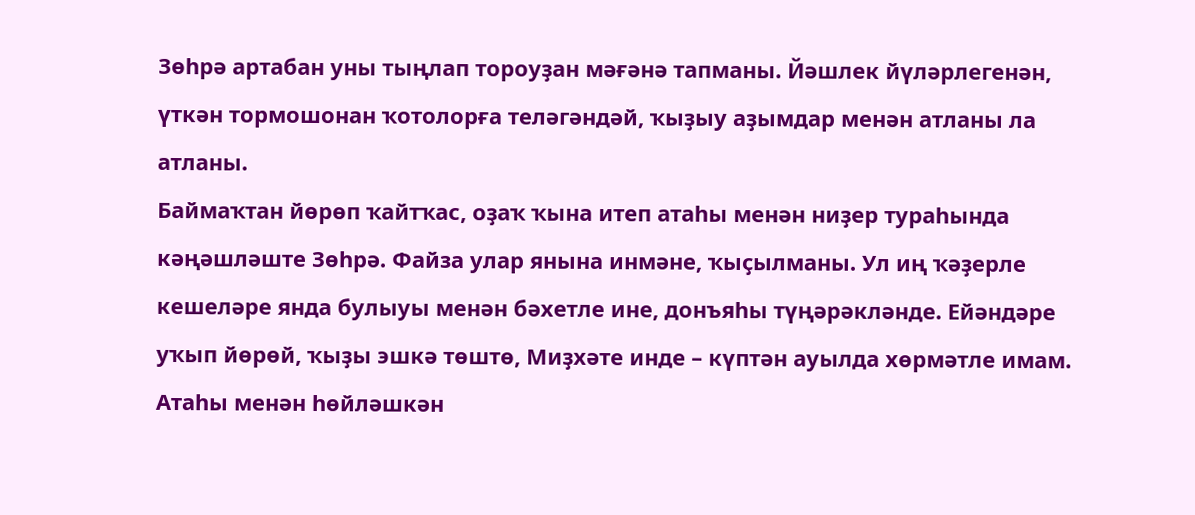Зөһрә артабан уны тыңлап тороуҙан мәғәнә тапманы. Йәшлек йүләрлегенән, үткән тормошонан ҡотолорға теләгәндәй, ҡыҙыу аҙымдар менән атланы ла атланы.
Баймаҡтан йөрөп ҡайтҡас, оҙаҡ ҡына итеп атаһы менән ниҙер тураһында кәңәшләште Зөһрә. Файза улар янына инмәне, ҡыҫылманы. Ул иң ҡәҙерле кешеләре янда булыуы менән бәхетле ине, донъяһы түңәрәкләнде. Ейәндәре уҡып йөрөй, ҡыҙы эшкә төштө, Миҙхәте инде – күптән ауылда хөрмәтле имам. Атаһы менән һөйләшкән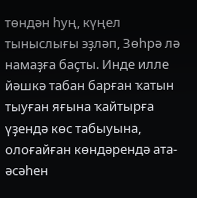төндән һуң, күңел тыныслығы эҙләп, Зөһрә лә намаҙға баҫты. Инде илле йәшкә табан барған ҡатын тыуған яғына ҡайтырға үҙендә көс табыуына, олоғайған көндәрендә ата-әсәһен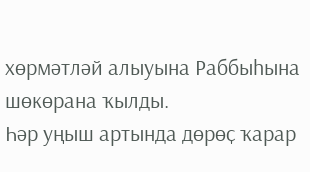хөрмәтләй алыуына Раббыһына шөкөрана ҡылды.
Һәр уңыш артында дөрөҫ ҡарар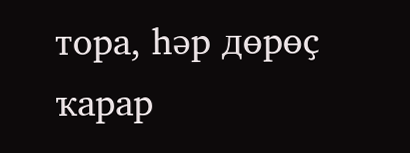тора, һәр дөрөҫ ҡарар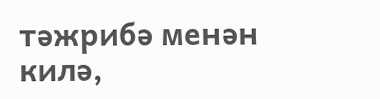тәжрибә менән килә,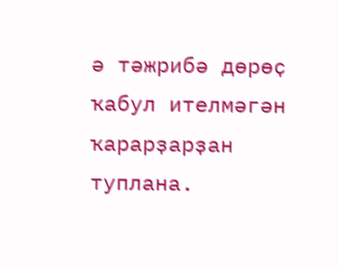ә тәжрибә дөрөҫ ҡабул ителмәгән ҡарарҙарҙан туплана.